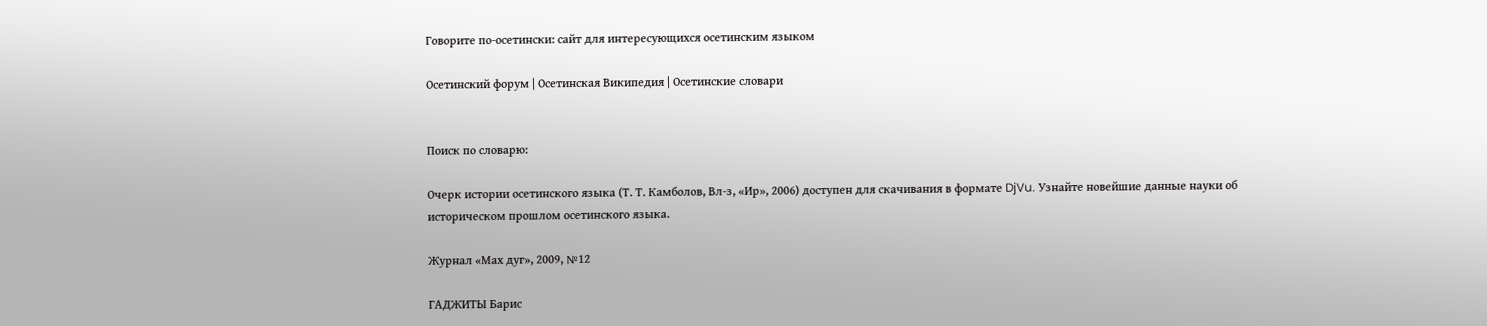Говорите по-осетински: сайт для интересующихся осетинским языком

Осетинский форум | Осетинская Википедия | Осетинские словари


Поиск по словарю:

Очерк истории осетинского языка (Т. Т. Камболов, Вл-з, «Ир», 2006) доступен для скачивания в формате DjVu. Узнайте новейшие данные науки об историческом прошлом осетинского языка.

Журнал «Мах дуг», 2009, №12

ГАДЖИТЫ Барис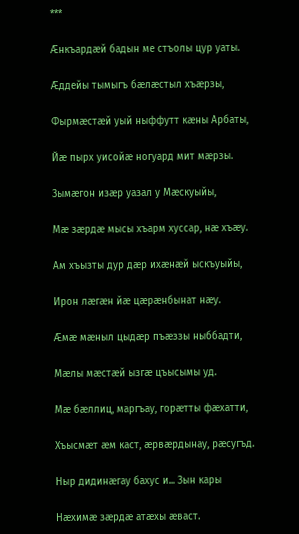***

Æнкъардæй бадын ме стъолы цур уаты.

Æддейы тымыгъ бæлæстыл хъæрзы,

Фырмæстæй уый ныффутт кæны Арбаты,

Йæ пырх уисойæ ногуард мит мæрзы.

Зымæгон изæр уазал у Мæскуыйы,

Мæ зæрдæ мысы хъарм хуссар, нæ хъæу.

Ам хъызты дур дæр ихæнæй ыскъуыйы,

Ирон лæгæн йæ цæрæнбынат нæу.

Æмæ мæныл цыдæр пъæззы ныббадти,

Мæлы мæстæй ызгæ цъысымы уд.

Мæ бæллиц, маргъау, горæтты фæхатти,

Хъысмæт æм каст, æрвæрдынау, рæсугъд.

Ныр дидинæгау бахус и... Зын кары

Нæхимæ зæрдæ атæхы æваст.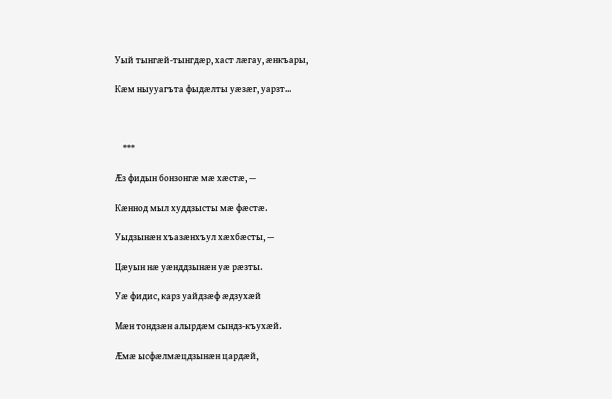Уый тынгæй-тынгдæр, хаст лæгау, æнкъары,

Кæм ныууагъта фыдæлты уæзæг, уарзт...



    ***

Æз фидын бонзонгæ мæ хæстæ, —

Кæннод мыл худдзысты мæ фæстæ.

Уыдзынæн хъазæнхъул хæхбæсты, —

Цæуын нæ уæнддзынæн уæ рæзты.

Уæ фидис, карз уайдзæф æдзухæй

Мæн тондзæн алырдæм сындз-къухæй.

Æмæ ысфæлмæцдзынæн цардæй,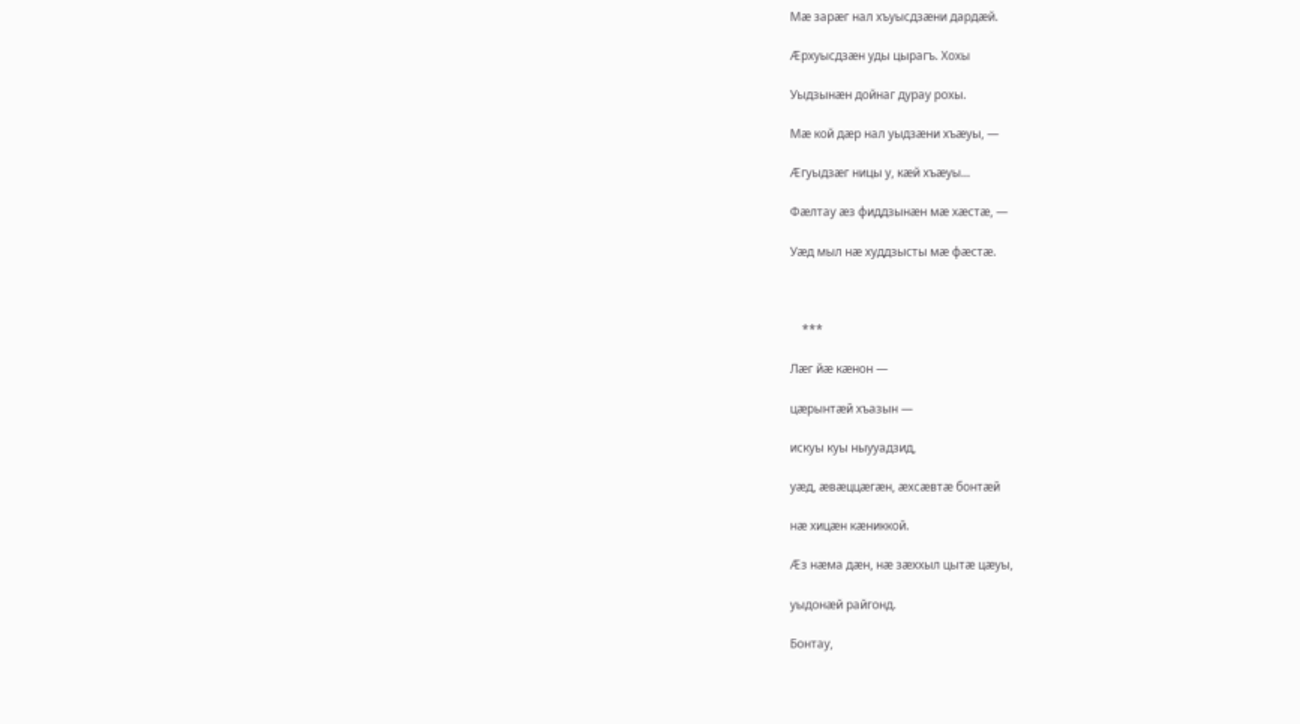Мæ зарæг нал хъуысдзæни дардæй.

Æрхуысдзæн уды цырагъ. Хохы

Уыдзынæн дойнаг дурау рохы.

Мæ кой дæр нал уыдзæни хъæуы, —

Æгуыдзæг ницы у, кæй хъæуы...

Фæлтау æз фиддзынæн мæ хæстæ, —

Уæд мыл нæ худдзысты мæ фæстæ.



    ***

Лæг йæ кæнон —

цæрынтæй хъазын —

искуы куы ныууадзид,

уæд, æвæццæгæн, æхсæвтæ бонтæй

нæ хицæн кæниккой.

Æз нæма дæн, нæ зæххыл цытæ цæуы,

уыдонæй райгонд.

Бонтау,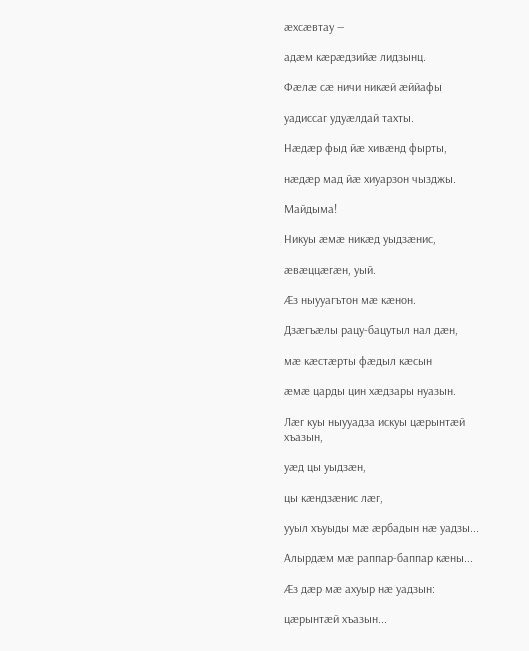æхсæвтау —

адæм кæрæдзийæ лидзынц.

Фæлæ сæ ничи никæй æййафы

уадиссаг удуæлдай тахты.

Нæдæр фыд йæ хивæнд фырты,

нæдæр мад йæ хиуарзон чызджы.

Майдыма!

Никуы æмæ никæд уыдзæнис,

æвæццæгæн, уый.

Æз ныууагътон мæ кæнон.

Дзæгъæлы рацу-бацутыл нал дæн,

мæ кæстæрты фæдыл кæсын

æмæ царды цин хæдзары нуазын.

Лæг куы ныууадза искуы цæрынтæй хъазын,

уæд цы уыдзæн,

цы кæндзæнис лæг,

ууыл хъуыды мæ æрбадын нæ уадзы...

Алырдæм мæ раппар-баппар кæны...

Æз дæр мæ ахуыр нæ уадзын:

цæрынтæй хъазын...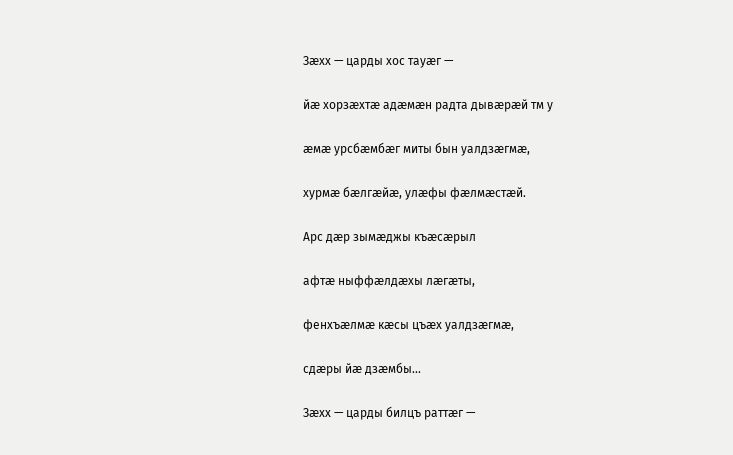Зæхх — царды хос тауæг —

йæ хорзæхтæ адæмæн радта дывæрæй тм у

æмæ урсбæмбæг миты бын уалдзæгмæ,

хурмæ бæлгæйæ, улæфы фæлмæстæй.

Арс дæр зымæджы къæсæрыл

афтæ ныффæлдæхы лæгæты,

фенхъæлмæ кæсы цъæх уалдзæгмæ,

сдæры йæ дзæмбы...

Зæхх — царды билцъ раттæг —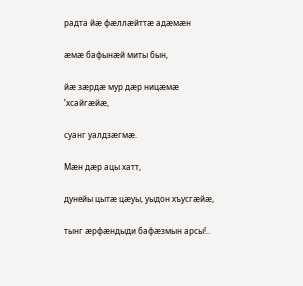радта йæ фæллæйттæ адæмæн

æмæ бафынæй миты бын,

йæ зæрдæ мур дæр ницæмæ ’хсайгæйæ,

суанг уалдзæгмæ.

Мæн дæр ацы хатт,

дунейы цытæ цæуы, уыдон хъусгæйæ,

тынг æрфæндыди бафæзмын арсы!..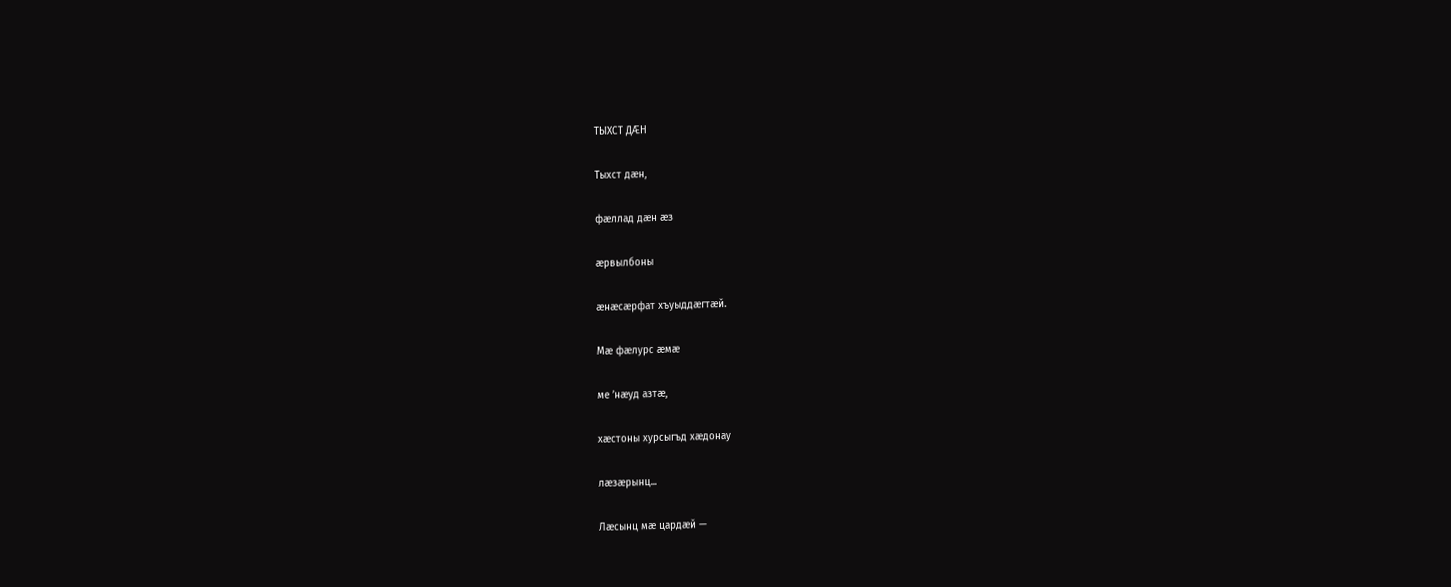ТЫХСТ ДÆН

Тыхст дæн,

фæллад дæн æз

æрвылбоны

æнæсæрфат хъуыддæгтæй.

Мæ фæлурс æмæ

ме ’нæуд азтæ,

хæстоны хурсыгъд хæдонау

лæзæрынц...

Лæсынц мæ цардæй —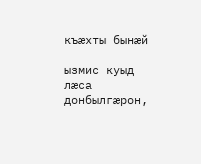къæхты бынæй

ызмис куыд лæса донбылгæрон,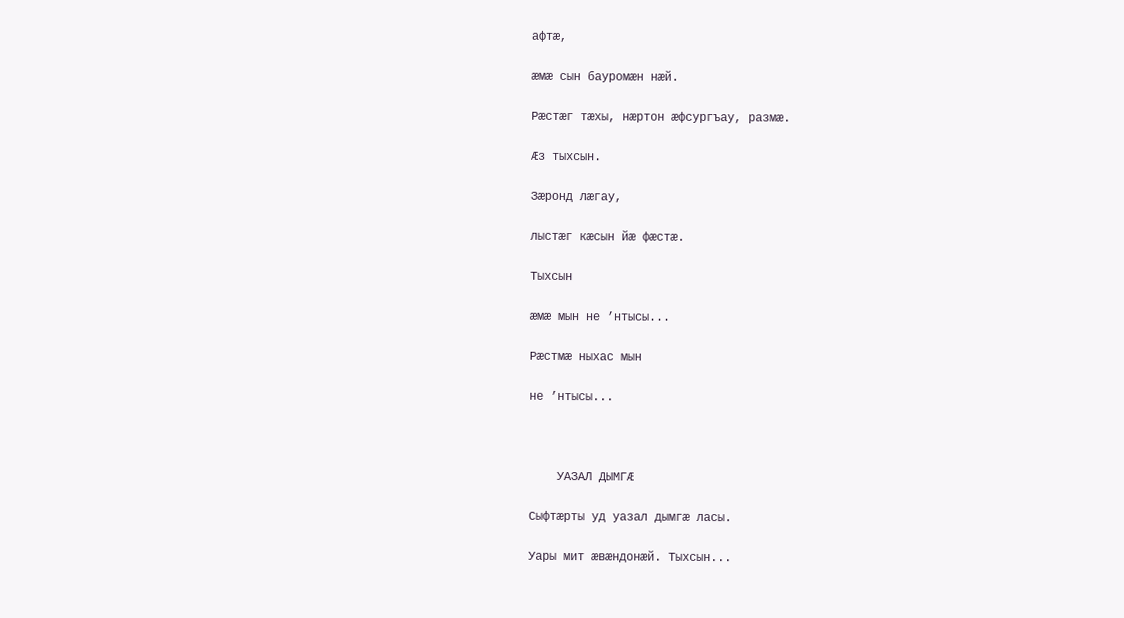афтæ,

æмæ сын бауромæн нæй.

Рæстæг тæхы, нæртон æфсургъау, размæ.

Æз тыхсын.

Зæронд лæгау,

лыстæг кæсын йæ фæстæ.

Тыхсын

æмæ мын не ’нтысы...

Рæстмæ ныхас мын

не ’нтысы...



    УАЗАЛ ДЫМГÆ

Сыфтæрты уд уазал дымгæ ласы.

Уары мит æвæндонæй. Тыхсын...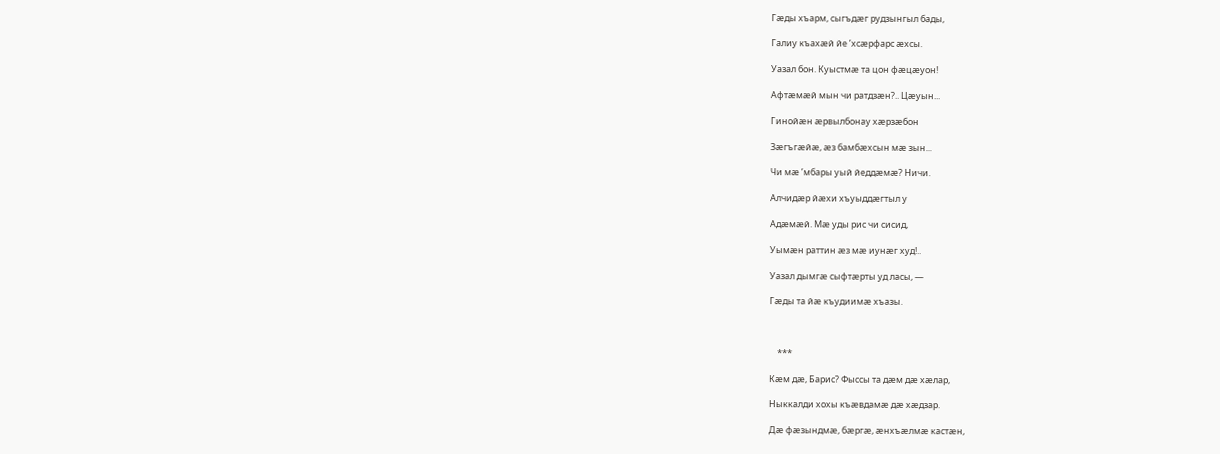Гæды хъарм, сыгъдæг рудзынгыл бады,

Галиу къахæй йе ’хсæрфарс æхсы.

Уазал бон. Куыстмæ та цон фæцæуон!

Афтæмæй мын чи ратдзæн?.. Цæуын...

Гинойæн æрвылбонау хæрзæбон

Зæгъгæйæ, æз бамбæхсын мæ зын...

Чи мæ ’мбары уый йеддæмæ? Ничи.

Алчидæр йæхи хъуыддæгтыл у

Адæмæй. Мæ уды рис чи сисид,

Уымæн раттин æз мæ иунæг худ!..

Уазал дымгæ сыфтæрты уд ласы, —

Гæды та йæ къудиимæ хъазы.



    ***

Кæм дæ, Барис? Фыссы та дæм дæ хæлар,

Ныккалди хохы къæвдамæ дæ хæдзар.

Дæ фæзындмæ, бæргæ, æнхъæлмæ кастæн,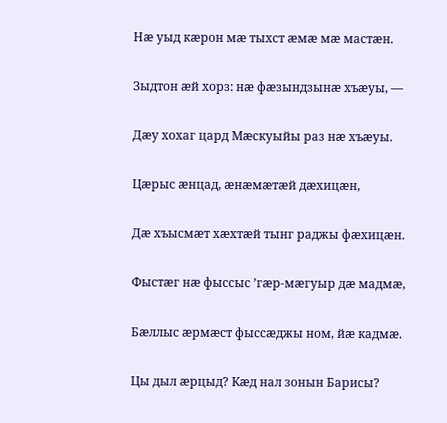Нæ уыд кæрон мæ тыхст æмæ мæ мастæн.

Зыдтон æй хорз: нæ фæзындзынæ хъæуы, —

Дæу хохаг цард Мæскуыйы раз нæ хъæуы.

Цæрыс æнцад, æнæмæтæй дæхицæн,

Дæ хъысмæт хæхтæй тынг раджы фæхицæн.

Фыстæг нæ фыссыс ’гæр-мæгуыр дæ мадмæ,

Бæллыс æрмæст фыссæджы ном, йæ кадмæ.

Цы дыл æрцыд? Кæд нал зонын Барисы?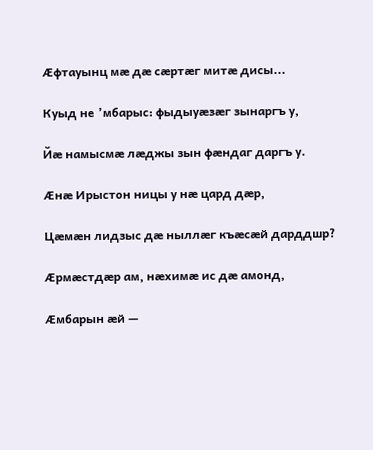Æфтауынц мæ дæ сæртæг митæ дисы...

Куыд не ’мбарыс: фыдыуæзæг зынаргъ у,

Йæ намысмæ лæджы зын фæндаг даргъ у.

Æнæ Ирыстон ницы у нæ цард дæр,

Цæмæн лидзыс дæ ныллæг къæсæй дарддшр?

Æрмæстдæр ам, нæхимæ ис дæ амонд,

Æмбарын æй —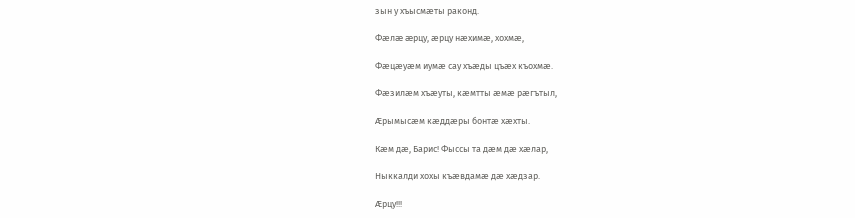зын у хъысмæты раконд.

Фæлæ æрцу, æрцу нæхимæ, хохмæ,

Фæцæуæм иумæ сау хъæды цъæх къохмæ.

Фæзилæм хъæуты, кæмтты æмæ рæгътыл,

Æрымысæм кæддæры бонтæ хæхты.

Кæм дæ, Барис! Фыссы та дæм дæ хæлар,

Ныккалди хохы къæвдамæ дæ хæдзар.

Æрцу!!!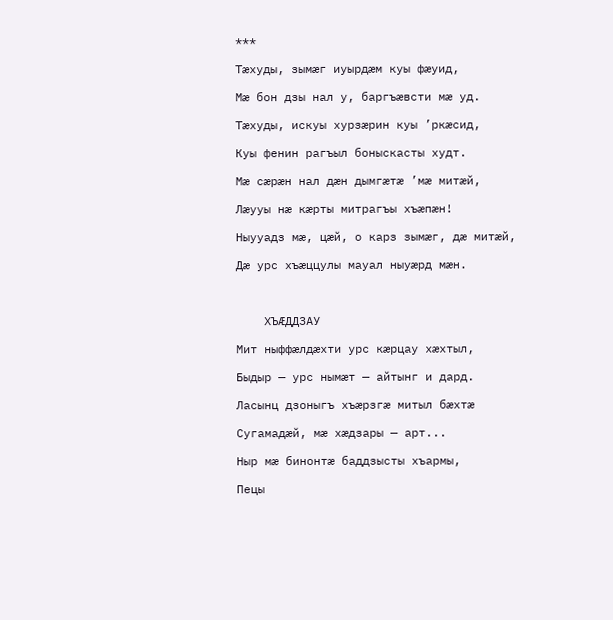***

Тæхуды, зымæг иуырдæм куы фæуид,

Мæ бон дзы нал у, баргъæвсти мæ уд.

Тæхуды, искуы хурзæрин куы ’ркæсид,

Куы фенин рагъыл боныскасты худт.

Мæ сæрæн нал дæн дымгæтæ ’мæ митæй,

Лæууы нæ кæрты митрагъы хъæпæн!

Ныууадз мæ, цæй, о карз зымæг, дæ митæй,

Дæ урс хъæццулы мауал ныуæрд мæн.



    ХЪÆДДЗАУ

Мит ныффæлдæхти урс кæрцау хæхтыл,

Быдыр — урс нымæт — айтынг и дард.

Ласынц дзоныгъ хъæрзгæ митыл бæхтæ

Сугамадæй, мæ хæдзары — арт...

Ныр мæ бинонтæ баддзысты хъармы,

Пецы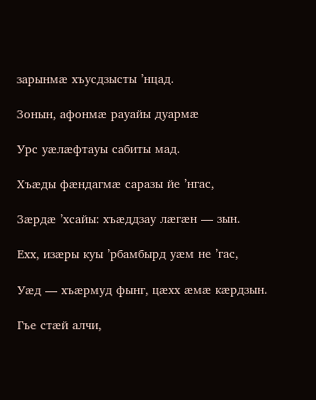зарынмæ хъусдзысты ’нцад.

Зонын, афонмæ рауайы дуармæ

Урс уæлæфтауы сабиты мад.

Хъæды фæндагмæ саразы йе ’нгас,

Зæрдæ ’хсайы: хъæддзау лæгæн — зын.

Ехх, изæры куы ’рбамбырд уæм не ’гас,

Уæд — хъæрмуд фынг, цæхх æмæ кæрдзын.

Гъе стæй алчи,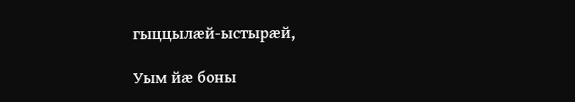гыццылæй-ыстырæй,

Уым йæ боны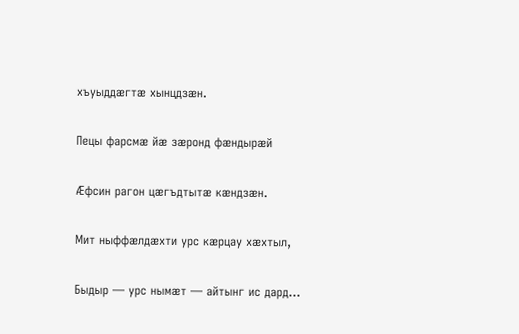хъуыддæгтæ хынцдзæн.

Пецы фарсмæ йæ зæронд фæндырæй

Æфсин рагон цæгъдтытæ кæндзæн.

Мит ныффæлдæхти урс кæрцау хæхтыл,

Быдыр — урс нымæт — айтынг ис дард...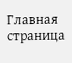Главная страница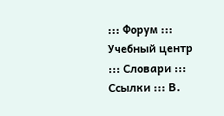::: Форум ::: Учебный центр ::: Словари ::: Ссылки ::: В.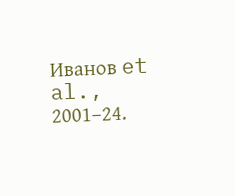Иванов et al., 2001–24.